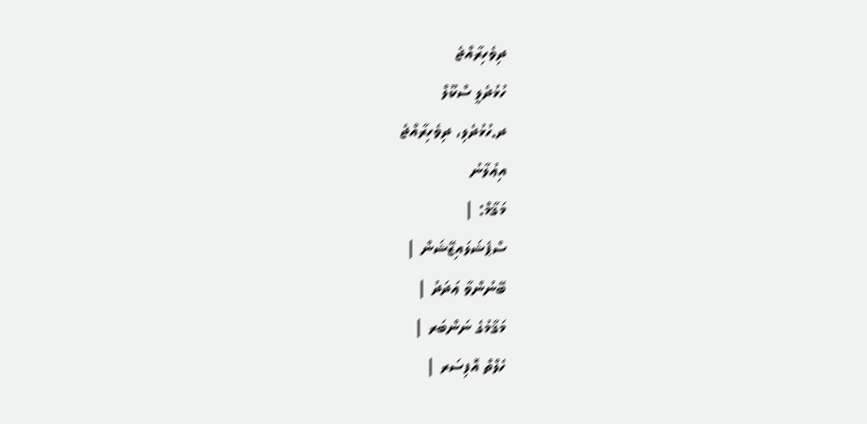ދިވެހިރާއްޖެ
ހުޅުދެލީ ސްކޫލް
ދ.ހުޅުދެލި، ދިވެހިރާއްޖެ
އިޢުލާނު
މަޤާމް: |
ސްޕެޝަލައިޒޭޝަން |
ބޭނުންވާ ޢަދަދު |
މަޤާމުގެ ނަންބަރ |
ހެލްތް އޮފިސަރ |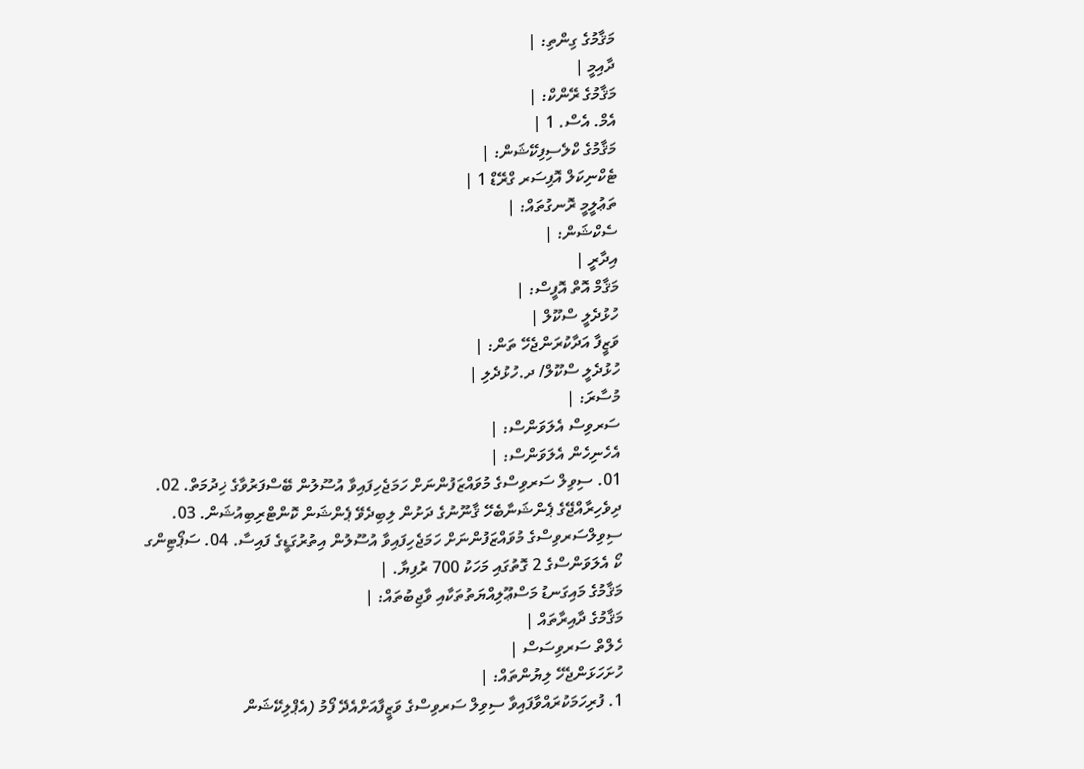މަޤާމުގެ ގިންތި: |
ދާއިމީ |
މަޤާމުގެ ރޭންކް: |
އެމް. އެސް. 1 |
މަޤާމުގެ ކްލެސިފިކޭޝަން: |
ޓެކްނިކަލް އޮފިސަރ ގްރޭޑް 1 |
ތަޢުލީމީ ރޮނގުތައް: |
ސެކްޝަން: |
އިދާރީ |
މަޤާމް އޮތް އޮފީސް: |
ހުޅުދެލީ ސްކޫލް |
ވަޒީފާ އަދާކުރަންޖެހޭ ތަން: |
ހުޅުދެލީ ސްކޫލް/ ދ.ހުޅުދެލި |
މުސާރަ: |
ސަރވިސް އެލަވަންސް: |
އެހެނިހެން އެލަވަންސް: |
01. ސިވިލް ސަރވިސްގެ މުވައްޒަފުންނަށް ހަމަޖެހިފައިވާ އުސޫލުން ބޭސްފަރުވާގެ ޚިދުމަތް. 02. ދިވެހިރާއްޖޭގެ ޕެންޝަނާބެހޭ ޤާނޫނުގެ ދަށުން ލިބިދެވޭ ޕެންޝަން ކޮންޓްރިބިއުޝަން. 03. ސިވިލްސަރވިސްގެ މުވައްޒަފުންނަށް ހަމަޖެހިފައިވާ އުސޫލުން އިތުރުގަޑީގެ ފައިސާ. 04. ސަޕޯޓިންގ ކޯ އެލަވަންސްގެ 2 ގޮތުގައި މަހަކު 700 ރުފިޔާ. |
މަޤާމުގެ މައިގަނޑު މަސްޢޫލިއްޔަތުތަކާއި ވާޖިބުތައް: |
މަޤާމުގެ ދާއިރާތައް |
ހެލްތް ސަރވިސަސް |
ހުށަހަޅަންޖެހޭ ލިޔުންތައް: |
1. ފުރިހަމަކުރައްވާފައިވާ ސިވިލް ސަރވިސްގެ ވަޒީފާއަށްއެދޭ ފޯމު (އެޕްލިކޭޝަން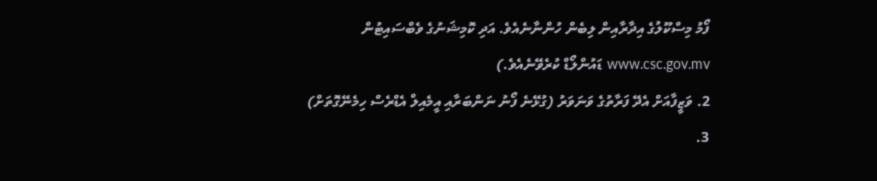ފޯމު މިސްކޫލުގެ އިދާރާއިން ލިބެން ހުންނާނެއެވެ. އަދި ކޮމިޝަނުގެ ވެބްސައިޓުން www.csc.gov.mv ޑައުންލޯޑް ކުރެވޭނެއެވެ.)
2. ވަޒީފާއަށް އެދޭ ފަރާތުގެ ވަނަވަރު (ގުޅޭނެ ފޯނު ނަންބަރާއި އީމެއިލް އެޑްރެސް ހިމެނޭގޮތަށް)
3.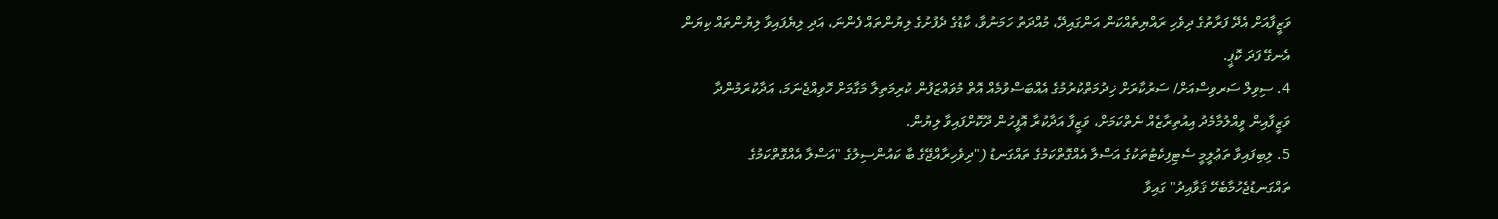ވަޒީފާއަށް އެދޭ ފަރާތުގެ ދިވެހި ރައްޔިތެއްކަން އަންގައިދޭ، މުއްދަތު ހަމަނުވާ، ކާޑުގެ ދެފުށުގެ ލިޔުންތައް ފެންނަ، އަދި ލިޔެފައިވާ ލިޔުންތައް ކިޔަން އެނގޭ ފަދަ ކޮޕީ.
4. ސިވިލް ސަރވިސްއަށް/ ސަރުކާރަށް ޚިދުމަތްކުރުމުގެ އެއްބަސްވުމެއް އޮތް މުވައްޒަފުން ކުރިމަތިލާ މަގާމަށް ހޮވިއްޖެނަމަ، އަދާކުރަމުންދާ ވަޒީފާއިން ވީއްލުމާމެދު އިއުތިރާޒެއް ނެތްކަމަށް، ވަޒީފާ އަދާކުރާ އޮފީހުން ދޫކޮށްފައިވާ ލިޔުން.
5. ލިބިފައިވާ ތަޢުލީމީ ސެޓިފިކެޓުތަކުގެ އަސްލާ އެއްގޮތްކަމުގެ ތައްގަނޑު ("ދިވެހިރާއްޖޭގެ ބާ ކައުންސިލުގެ "އަސްލާ އެއްގޮތްކަމުގެ ތައްގަނޑުޖެހުމާބެހޭ ޤަވާއިދު" ގައިވާ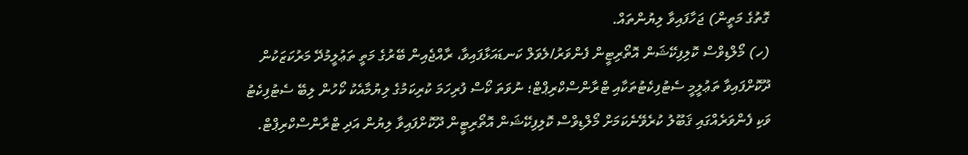ގޮތުގެ މަތީން) ޖަހާފައިވާ ލިޔުންތައް.
(ހ) މޯލްޑިވްސް ކޮލިފިކޭޝަން އޮތޯރިޓީން ފެންވަރު/ލެވަލް ކަނޑައަޅާފައިވާ، ރާއްޖެއިން ބޭރުގެ މަތީ ތަޢުލީމުދޭ މަރުކަޒަކުން ދޫކޮށްފައިވާ ތަޢުލީމީ ސެޓުފިކެޓުތަކާއި ޓްރާންސްކްރިޕްޓް؛ ނުވަތަ ކޯސް ފުރިހަމަ ކުރިކަމުގެ ލިޔުމާއެކު ކޯހުން ލިބޭ ސެޓުފިކެޓު ވަކި ފެންވަރެއްގައި ޤަބޫލު ކުރެވޭނެކަމަށް މޯލްޑިވްސް ކޮލިފިކޭޝަން އޮތޯރިޓީން ދޫކޮށްފައިވާ ލިޔުން އަދި ޓްރާންސްކްރިޕްޓް.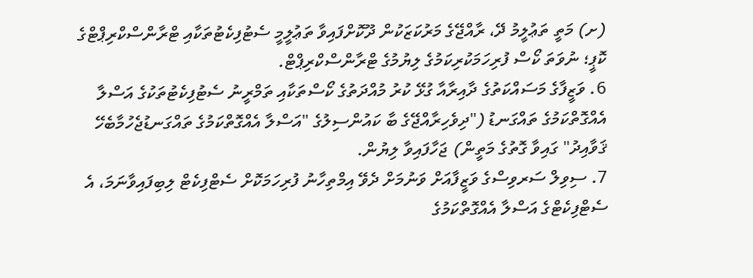(ށ) މަތީ ތަޢުލީމު ދޭ، ރާއްޖޭގެ މަރުކަޒަކުން ދޫކޮށްފައިވާ ތަޢުލީމީ ސެޓުފިކެޓުތަކާއި ޓްރާންސްކްރިޕްޓްގެ ކޮޕީ؛ ނުވަތަ ކޯސް ފުރިހަމަކުރިކަމުގެ ލިޔުމުގެ ޓްރާންސްކްރިޕްޓް.
6. ވަޒީފާގެ މަސައްކަތުގެ ދާއިރާއާ ގުޅޭ ކުރު މުއްދަތުގެ ކޯސްތަކާއި ތަމްރީނު ސެޓުފިކެޓުތަކުގެ އަސްލާ އެއްގޮތްކަމުގެ ތައްގަނޑު ("ދިވެހިރާއްޖޭގެ ބާ ކައުންސިލުގެ "އަސްލާ އެއްގޮތްކަމުގެ ތައްގަނޑުޖެހުމާބެހޭ ޤަވާއިދު" ގައިވާ ގޮތުގެ މަތީން) ޖަހާފައިވާ ލިޔުން.
7. ސިވިލް ސަރވިސްގެ ވަޒީފާއަށް ވަނުމަށް ދެވޭ އިމްތިހާނު ފުރިހަމަކޮށް ސެޓްފިކެޓް ލިބިފައިވާނަމަ، އެ ސެޓްފިކެޓްގެ އަސްލާ އެއްގޮތްކަމުގެ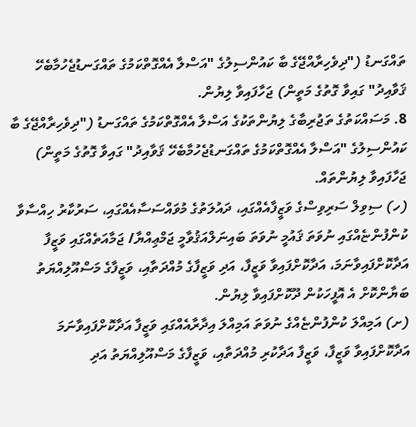ތައްގަނޑު ("ދިވެހިރާއްޖޭގެ ބާ ކައުންސިލުގެ "އަސްލާ އެއްގޮތްކަމުގެ ތައްގަނޑުޖެހުމާބެހޭ ޤަވާއިދު" ގައިވާ ގޮތުގެ މަތީން) ޖަހާފައިވާ ލިޔުން.
8. މަސައްކަތުގެ ތަޖުރިބާގެ ލިޔުންތަކުގެ އަސްލާ އެއްގޮތްކަމުގެ ތައްގަނޑު ("ދިވެހިރާއްޖޭގެ ބާ ކައުންސިލުގެ "އަސްލާ އެއްގޮތްކަމުގެ ތައްގަނޑުޖެހުމާބެހޭ ޤަވާއިދު" ގައިވާ ގޮތުގެ މަތީން) ޖަހާފައިވާ ލިޔުންތައް.
(ހ) ސިވިލް ސަރިވިސްގެ ވަޒީފާއެއްގައި، ދައުލަތުގެ މުވައްސަސާއެއްގައި، ސަރުކާރު ހިއްސާވާ ކުންފުންޏެއްގައި ނުވަތަ ޤައުމީ ނުވަތަ ބައިނަލްއަޤުވާމީ ޖަމްޢިއްޔާ/ ޖަމާއަތެއްގައި ވަޒީފާ އަދާކޮށްފައިވާނަމަ، އަދާކޮށްފައިވާ ވަޒީފާ، އަދި ވަޒީފާގެ މުއްދަތާއި، ވަޒީފާގެ މަސްއޫލިއްޔަތު ބަޔާންކޮށް އެ އޮފީހަކުން ދޫކޮށްފައިވާ ލިޔުން.
(ށ) އަމިއްލަ ކުންފުންޏެއްގެ ނުވަތަ އަމިއްލަ އިދާރާއެއްގައި ވަޒީފާ އަދާކޮށްފައިވާނަމަ އަދާކޮށްފައިވާ ވަޒީފާ، ވަޒީފާ އަދާކުރި މުއްދަތާއި، ވަޒީފާގެ މަސްއޫލިއްޔަތު އަދި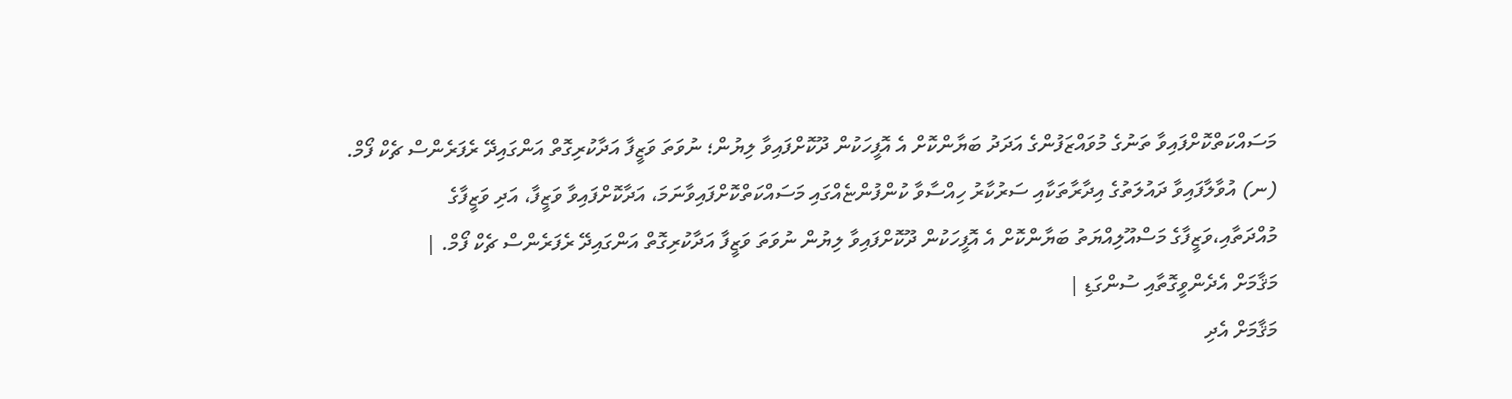މަސައްކަތްކޮށްފައިވާ ތަނުގެ މުވައްޒަފުންގެ އަދަދު ބަޔާންކޮށް އެ އޮފީހަކުން ދޫކޮށްފައިވާ ލިޔުން؛ ނުވަތަ ވަޒީފާ އަދާކުރިގޮތް އަންގައިދޭ ރެފަރެންސް ޗެކް ފޯމް.
(ނ) އުވާލާފައިވާ ދައުލަތުގެ އިދާރާތަކާއި ސަރުކާރު ހިއްސާވާ ކުންފުންޏެއްގައި މަސައްކަތްކޮށްފައިވާނަމަ، އަދާކޮށްފައިވާ ވަޒީފާ، އަދި ވަޒީފާގެ މުއްދަތާއި،ވަޒީފާގެ މަސްއޫލިއްޔަތު ބަޔާންކޮށް އެ އޮފީހަކުން ދޫކޮށްފައިވާ ލިޔުން ނުވަތަ ވަޒީފާ އަދާކުރިގޮތް އަންގައިދޭ ރެފަރެންސް ޗެކް ފޯމް. |
މަޤާމަށް އެދެންވީގޮތާއި ސުންގަޑި |
މަޤާމަށް އެދި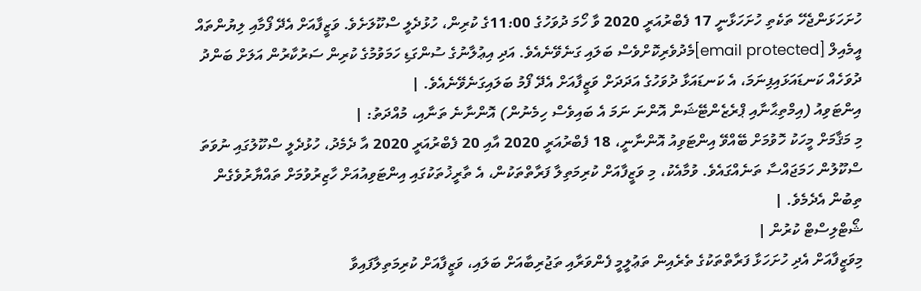ހުށަހަޅަންޖެހޭ ތަކެތި ހުށަހަޅާނީ 17 ފެބްރުއަރީ 2020 ވާ ހޯމަ ދުވަހުގެ 11:00ގެ ކުރިން، ހުޅުދެލީ ސްކޫލަށެވެ. ވަޒީފާއަށް އެދޭ ފޯމާއި ލިޔުންތައް އީމެއިލް [email protected]މެދުވެރިކޮށްވެސް ބަލައި ގަނެވޭނެއެވެ. އަދި އިޢުލާނުގެ ސުންގަޑި ހަމަވުމުގެ ކުރިން ސަރުކާރުން އަލަށް ބަންދު ދުވަހެއް ކަނޑައަޅައިފިނަމަ، އެ ކަނޑައަޅާ ދުވަހުގެ އަދަދަށް ވަޒީފާއަށް އެދޭ ފޯމު ބަލައިގަނެވޭނެއެވެ. |
އިންޓަވިއު (އިމްތިޙާނާއި ޕްރެޒެންޓޭޝަން އޮންނަ ނަމަ އެ ބައިވެސް ހިމެނުން) އޮންނާނެ ތަނާއި، މުއްދަތު: |
މި މަޤާމަށް މީހަކު ހޮވުމަށް ބޭއްވޭ އިންޓަވިއު އޮންނާނީ، 18 ފެބްރުއަރީ 2020 އާއި 20 ފެބްރުއަރީ 2020 އާ ދެމެދު، ހުޅުދެލީ ސްކޫލުގައި ނުވަތަ ސްކޫލުން ހަމަޖައްސާ ތަނެއްގައެވެ. ވުމާއެކު، މި ވަޒީފާއަށް ކުރިމަތިލާ ފަރާތްތަކުން، އެ ތާރީޚުތަކުގައި އިންޓަވިއުއަށް ހާޒިރުވުމަށް ތައްޔާރުވެގެން ތިބުން އެދެމެވެ. |
ޝޯޓްލިސްޓް ކުރުން |
މިވަޒީފާއަށް އެދި ހުށަހަޅާ ފަރާތްތަކުގެ ތެރެއިން ތަޢުލީމީ ފެންވަރާއި ތަޖުރިބާއަށް ބަލައި، ވަޒީފާއަށް ކުރިމަތިލާފައިވާ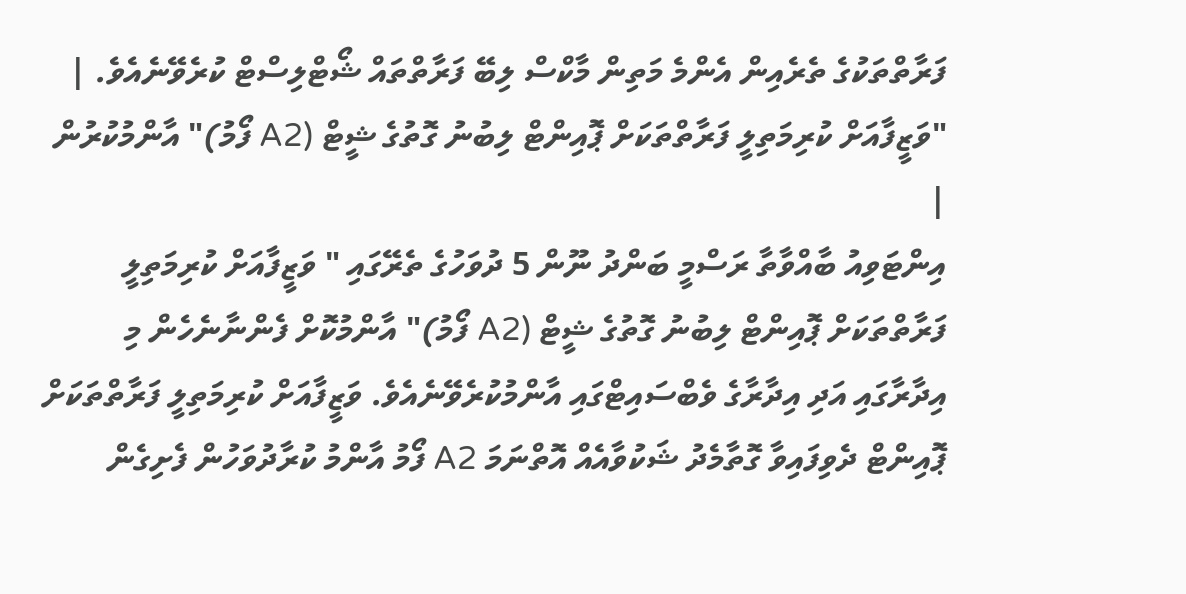ފަރާތްތަކުގެ ތެރެއިން އެންމެ މަތިން މާކްސް ލިބޭ ފަރާތްތައް ޝޯޓްލިސްޓް ކުރެވޭނެއެވެ. |
"ވަޒީފާއަށް ކުރިމަތިލީ ފަރާތްތަކަށް ޕޮއިންޓް ލިބުނު ގޮތުގެ ޝީޓް (A2 ފޯމު)" އާންމުކުރުން |
އިންޓަވިއު ބާއްވާތާ ރަސްމީ ބަންދު ނޫން 5 ދުވަހުގެ ތެރޭގައި " ވަޒީފާއަށް ކުރިމަތިލީ ފަރާތްތަކަށް ޕޮއިންޓް ލިބުނު ގޮތުގެ ޝީޓް (A2 ފޯމު)" އާންމުކޮށް ފެންނާނެހެން މި އިދާރާގައި އަދި އިދާރާގެ ވެބްސައިޓްގައި އާންމުކުރެވޭނެއެވެ. ވަޒީފާއަށް ކުރިމަތިލީ ފަރާތްތަކަށް ޕޮއިންޓް ދެވިފައިވާ ގޮތާމެދު ޝަކުވާއެއް އޮތްނަމަ A2 ފޯމު އާންމު ކުރާދުވަހުން ފެށިގެން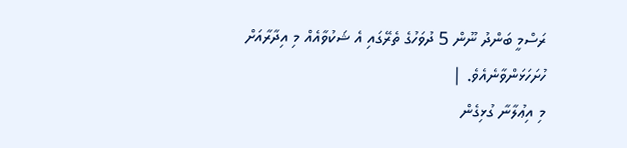ރަސްމީ ބަންދު ނޫން 5 ދުވަހުގެ ތެރޭގައި އެ ޝަކުވާއެއް މި އިދާރާއަށް ހުށަހަޅަންވާނެއެވެ. |
މި އިޢުލާނާ ގުޅިގެން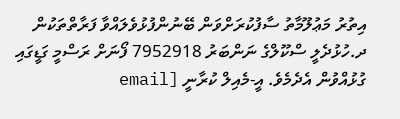އިތުރު މަޢުލޫމާތު ސާފުކުރަށްވަން ބޭނުންފުޅުވެލައްވާ ފަރާތްތަކުން ދ.ހުޅުދެލީ ސްކޫލްގެ ނަންބަރު 7952918 ފޯނަށް ރަސްމީ ގަޑީގައި ގުޅުއްވުން އެދެމެވެ. އީ-މެއިލް ކުރާނީ [email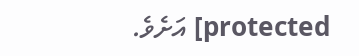protected] އަށެވެ.